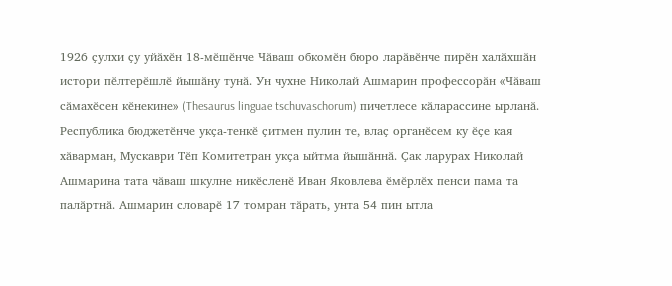1926 ҫулхи ҫу уйӑхӗн 18-мӗшӗнче Чӑваш обкомӗн бюро ларӑвӗнче пирӗн халӑхшӑн истори пӗлтерӗшлӗ йышӑну тунӑ. Ун чухне Николай Ашмарин профессорӑн «Чӑваш сӑмахӗсен кӗнекине» (Thesaurus linguae tschuvaschorum) пичетлесе кӑларассине ырланӑ.
Республика бюджетӗнче укҫа-тенкӗ ҫитмен пулин те, влаҫ органӗсем ку ӗҫе кая хӑварман, Мускаври Тӗп Комитетран укҫа ыйтма йышӑннӑ. Ҫак ларурах Николай Ашмарина тата чӑваш шкулне никӗсленӗ Иван Яковлева ӗмӗрлӗх пенси пама та палӑртнӑ. Ашмарин словарӗ 17 томран тӑрать, унта 54 пин ытла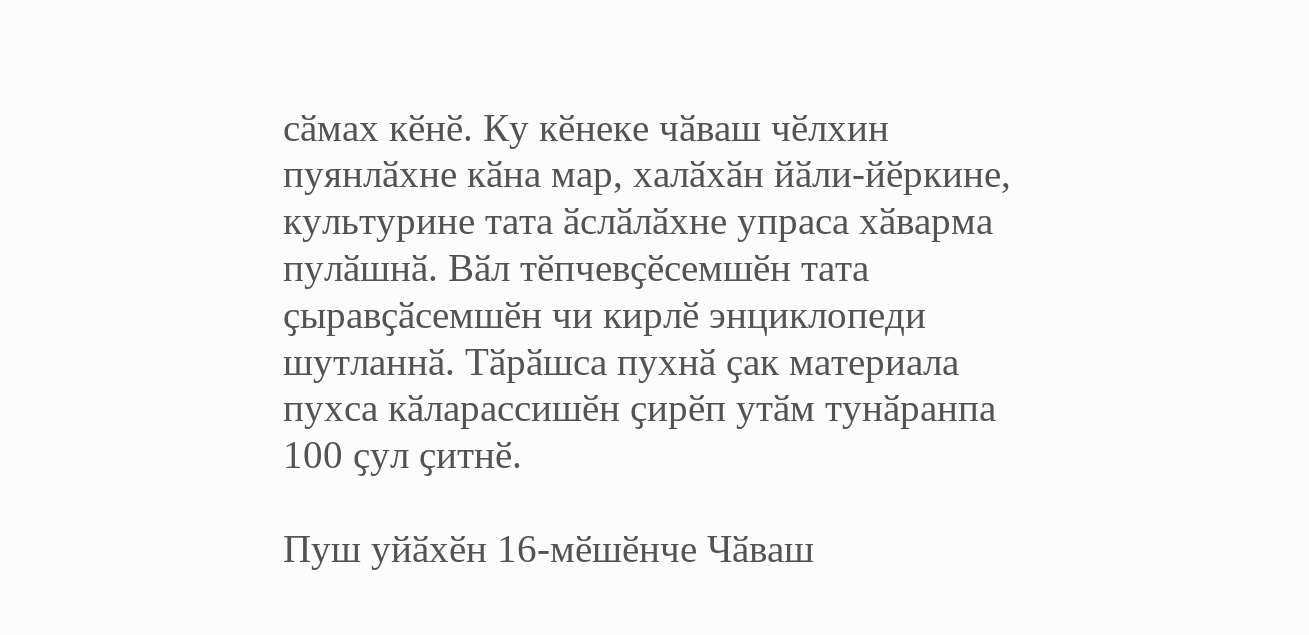сӑмах кӗнӗ. Ку кӗнеке чӑваш чӗлхин пуянлӑхне кӑна мар, халӑхӑн йӑли-йӗркине, культурине тата ӑслӑлӑхне упраса хӑварма пулӑшнӑ. Вӑл тӗпчевҫӗсемшӗн тата ҫыравҫӑсемшӗн чи кирлӗ энциклопеди шутланнӑ. Тӑрӑшса пухнӑ ҫак материала пухса кӑларассишӗн ҫирӗп утӑм тунӑранпа 100 ҫул ҫитнӗ.

Пуш уйӑхӗн 16-мӗшӗнче Чӑваш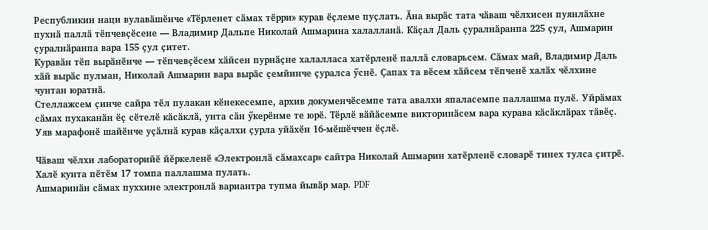Республикин наци вулавӑшӗнче «Тӗрленет сӑмах тӗрри» курав ӗҫлеме пуҫлать. Ӑна вырӑс тата чӑваш чӗлхисен пуянлӑхне пухнӑ паллӑ тӗпчевҫӗсене — Владимир Дальпе Николай Ашмарина халалланӑ. Кӑҫал Даль ҫуралнӑранпа 225 ҫул, Ашмарин ҫуралнӑранпа вара 155 ҫул ҫитет.
Куравӑн тӗп вырӑнӗнче — тӗпчевҫӗсем хӑйсен пурнӑҫне халалласа хатӗрленӗ паллӑ словарьсем. Сӑмах май, Владимир Даль хӑй вырӑс пулман, Николай Ашмарин вара вырӑс ҫемйинче ҫуралса ӳснӗ. Ҫапах та вӗсем хӑйсем тӗпченӗ халӑх чӗлхине чунтан юратнӑ.
Стеллажсем ҫинче сайра тӗл пулакан кӗнекесемпе, архив докуменчӗсемпе тата авалхи япаласемпе паллашма пулӗ. Уйрӑмах сӑмах пухаканӑн ӗҫ сӗтелӗ кӑсӑклӑ, унта сӑн ӳкерӗнме те юрӗ. Тӗрлӗ вӑйӑсемпе викторинӑсем вара курава кӑсӑклӑрах тӑвӗҫ. Уяв марафонӗ шайӗнче уҫӑлнӑ курав кӑҫалхи ҫурла уйӑхӗн 16-мӗшӗччен ӗҫлӗ.

Чӑваш чӗлхи лабораторийӗ йӗркеленӗ «Электронлӑ сӑмахсар» сайтра Николай Ашмарин хатӗрленӗ словарӗ тинех тулса ҫитрӗ. Халӗ кунта пӗтӗм 17 томпа паллашма пулать.
Ашмаринӑн сӑмах пуххине электронлӑ вариантра тупма йывӑр мар. PDF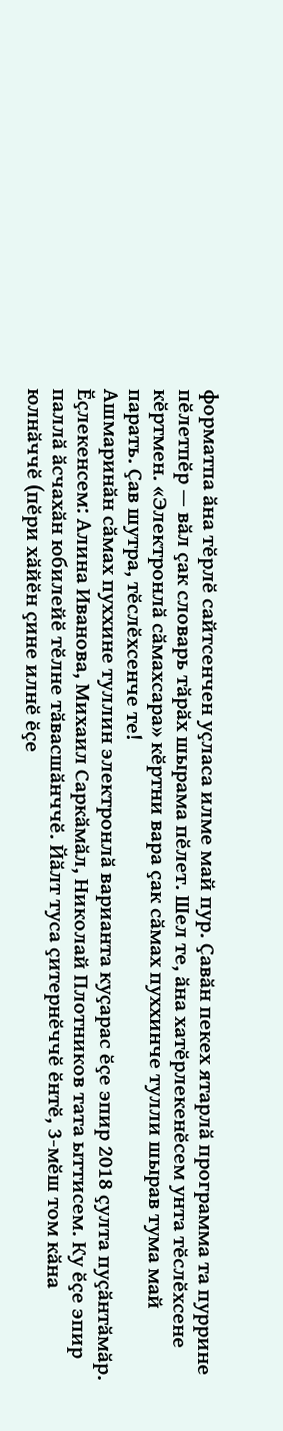форматпа ӑна тӗрлӗ сайтсенчен уҫласа илме май пур. Ҫавӑн пекех ятарлӑ программа та пуррине пӗлетпӗр — вӑл ҫак словарь тӑрӑх шырама пӗлет. Шел те, ӑна хатӗрлекенӗсем унта тӗслӗхсене кӗртмен. «Электронлӑ сӑмахсара» кӗртни вара ҫак сӑмах пуххинче тулли шырав тума май парать. Ҫав шутра, тӗслӗхсенче те!
Ашмаринӑн сӑмах пуххине туллин электронлӑ варианта куҫарас ӗҫе эпир 2018 ҫулта пуҫӑнтӑмӑр. Ӗҫлекенсем: Алина Иванова, Михаил Саркӑмӑл, Николай Плотников тата ыттисем. Ку ӗҫе эпир паллӑ ӑсчахӑн юбилейӗ тӗлне тӑвасшӑнччӗ. Йӑлт туса ҫитернӗччӗ ӗнтӗ, 3-мӗш том кӑна юлнӑччӗ (пӗри хӑйӗн ҫине илнӗ ӗҫе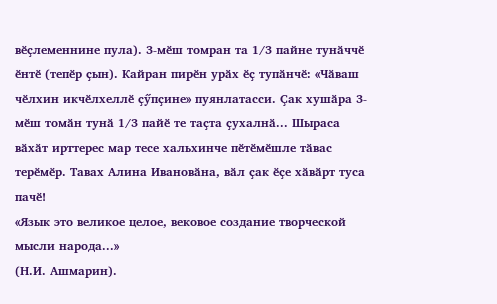вӗҫлеменнине пула). 3-мӗш томран та 1/3 пайне тунӑччӗ ӗнтӗ (тепӗр ҫын). Кайран пирӗн урӑх ӗҫ тупӑнчӗ: «Чӑваш чӗлхин икчӗлхеллӗ ҫӳпҫине» пуянлатасси. Ҫак хушӑра 3-мӗш томӑн тунӑ 1/3 пайӗ те таҫта ҫухалнӑ... Шыраса вӑхӑт ирттерес мар тесе хальхинче пӗтӗмӗшле тӑвас терӗмӗр. Тавах Алина Ивановӑна, вӑл ҫак ӗҫе хӑвӑрт туса пачӗ!
«Язык это великое целое, вековое создание творческой мысли народа...»
(Н.И. Ашмарин).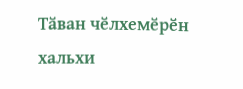Тӑван чӗлхемӗрӗн хальхи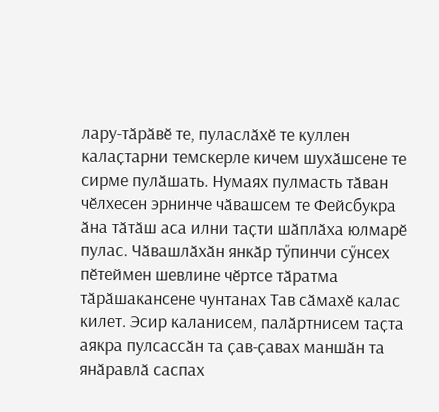лару-тӑрӑвӗ те, пуласлӑхӗ те куллен калаҫтарни темскерле кичем шухӑшсене те сирме пулӑшать. Нумаях пулмасть тӑван чӗлхесен эрнинче чӑвашсем те Фейсбукра ӑна тӑтӑш аса илни таҫти шӑплӑха юлмарӗ пулас. Чӑвашлӑхӑн янкӑр тӳпинчи сӳнсех пӗтеймен шевлине чӗртсе тӑратма тӑрӑшакансене чунтанах Тав сӑмахӗ калас килет. Эсир каланисем, палӑртнисем таҫта аякра пулсассӑн та ҫав-ҫавах маншӑн та янӑравлӑ саспах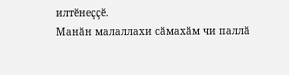илтӗнеҫҫӗ.
Манӑн малаллахи сӑмахӑм чи паллӑ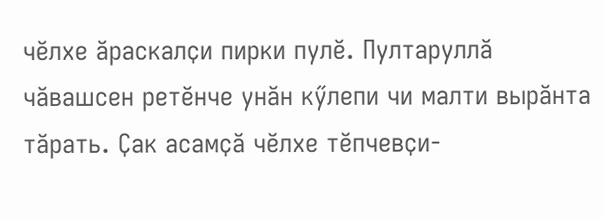чӗлхе ӑраскалҫи пирки пулӗ. Пултаруллӑ чӑвашсен ретӗнче унӑн кӳлепи чи малти вырӑнта тӑрать. Ҫак асамҫӑ чӗлхе тӗпчевҫи-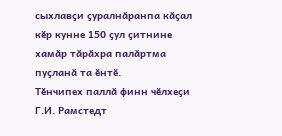сыхлавҫи ҫуралнӑранпа кӑҫал кӗр кунне 150 ҫул ҫитнине хамӑр тӑрӑхра палӑртма пуҫланӑ та ӗнтӗ.
Тӗнчипех паллӑ финн чӗлхеҫи Г.И. Рамстедт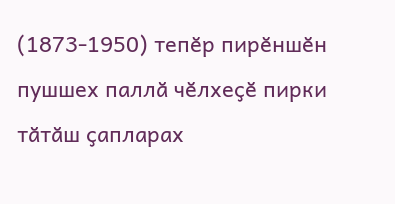(1873-1950) тепӗр пирӗншӗн пушшех паллӑ чӗлхеҫӗ пирки тӑтӑш ҫапларах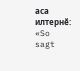аса илтернӗ: «So sagt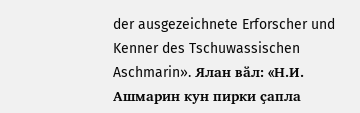der ausgezeichnete Erforscher und Kenner des Tschuwassischen Aschmarin». Ялан вӑл: «Н.И. Ашмарин кун пирки ҫапла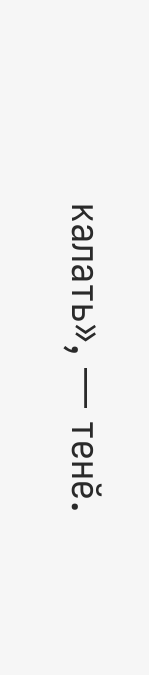калать», — тенӗ.